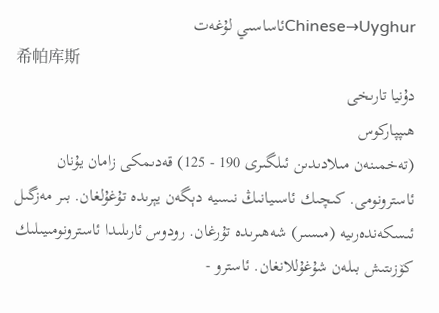Chinese→Uyghurئاساسىي لۇغەت
希帕库斯
دۇنيا تارىخى
ھىپپاركوس
(تەخمىنەن مىلادىدىن ئىلگىرى 190 - 125) قەدىمكى زامان يۇنان ئاسترونومى. كىچىك ئاسىيانىڭ نىسيە دېگەن يېرىدە تۇغۇلغان. بىر مەزگىل ئىسكەندەرىيە (مىسىر) شەھىرىدە تۇرغان. رودوس ئارىلىدا ئاسترونومىيىلىك كۆزىتىش بىلەن شۇغۇللانغان. ئاسترو -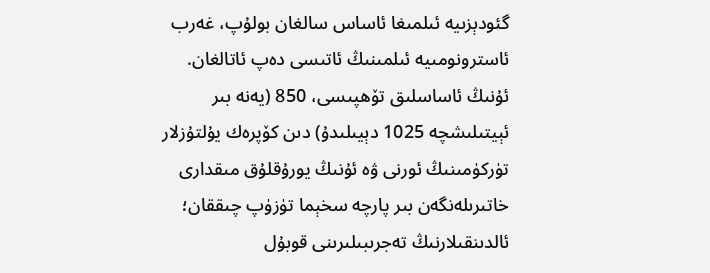گئودېزىيە ئىلمىغا ئاساس سالغان بولۇپ، غەرب ئاسترونومىيە ئىلمىنىڭ ئاتىسى دەپ ئاتالغان. ئۇنىڭ ئاساسلىق تۆھپىسى، 850 (يەنە بىر ئېيتىلىشچە 1025 دېيىلىدۇ) دىن كۆپرەك يۇلتۇزلار تۈركۈمىنىڭ ئورنى ۋە ئۇنىڭ يورۇقلۇق مىقدارى خاتىرىلەنگەن بىر پارچە سخېما تۈزۈپ چىققان؛ ئالدىنقىلارنىڭ تەجرىبىلىرىنى قوبۇل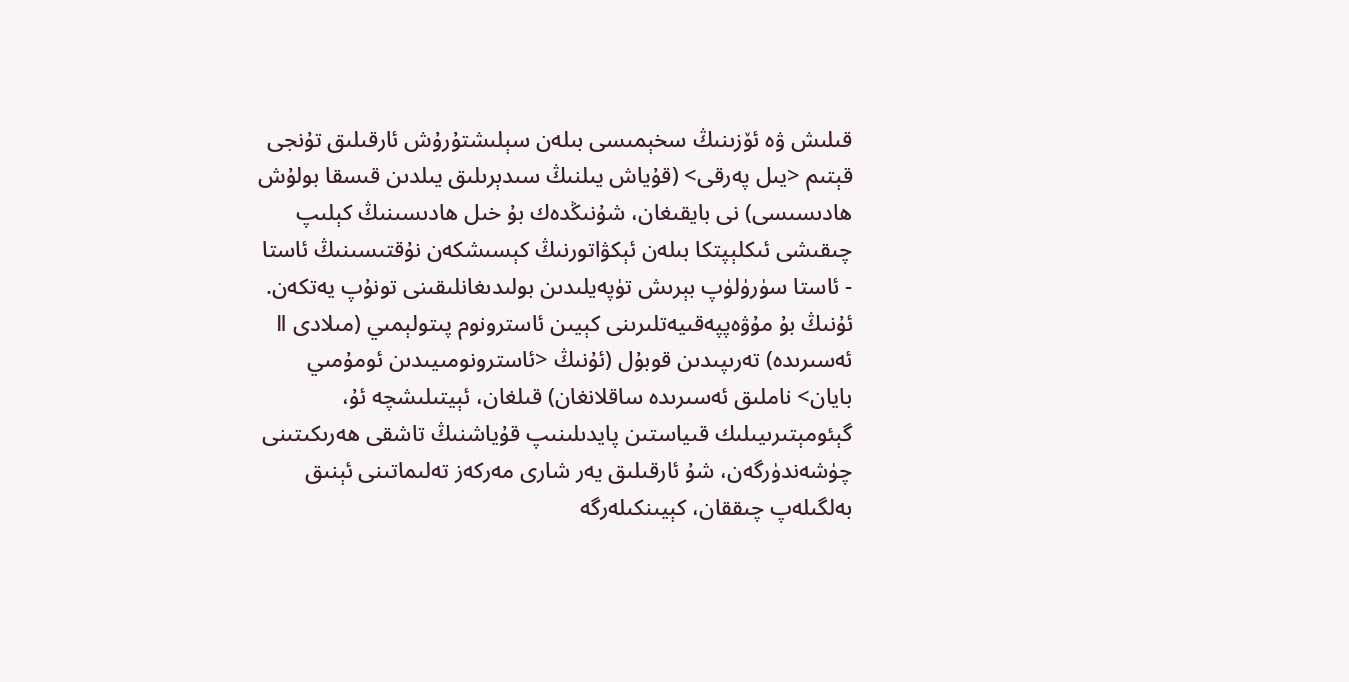قىلىش ۋە ئۆزىنىڭ سخېمىسى بىلەن سېلىشتۇرۇش ئارقىلىق تۇنجى قېتىم <يىل پەرقى> (قۇياش يىلنىڭ سىدېرىلىق يىلدىن قىسقا بولۇش ھادىسىسى) نى بايقىغان، شۇنىڭدەك بۇ خىل ھادىسىنىڭ كېلىپ چىقىشى ئىكلېپتكا بىلەن ئېكۋاتورنىڭ كېسىشكەن نۇقتىسىنىڭ ئاستا - ئاستا سۈرۈلۈپ بېرىش تۈپەيلىدىن بولىدىغانلىقىنى تونۇپ يەتكەن. ئۇنىڭ بۇ مۇۋەپپەقىيەتلىرىنى كېيىن ئاسترونوم پىتولېمىي (مىلادى Ⅱ ئەسىرىدە) تەرىپىدىن قوبۇل (ئۇنىڭ <ئاسترونومىيىدىن ئومۇمىي بايان> ناملىق ئەسىرىدە ساقلانغان) قىلغان، ئېيتىلىشچە ئۇ، گېئومېتىرىيىلىك قىياستىن پايدىلىنىپ قۇياشنىڭ تاشقى ھەرىكىتىنى چۈشەندۈرگەن، شۇ ئارقىلىق يەر شارى مەركەز تەلىماتىنى ئېنىق بەلگىلەپ چىققان، كېيىنكىلەرگە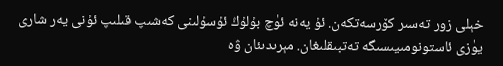خېلى زور تەسىر كۆرسەتكەن. ئۇ يەنە ئۈچ بۇلۇڭ ئۇسۇلىنى كەشىپ قىلىپ ئۇنى يەر شارى يۈزى ئاستونومىيىسىگە تەتبىقلىغان. مېرىدىئان ۋە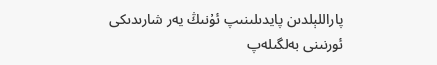پاراللېلدىن پايدىلىنىپ ئۇنىڭ يەر شارىدىكى ئورنىنى بەلگىلەپ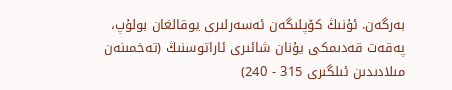بەرگەن. ئۇنىڭ كۆپلىگەن ئەسەرلىرى يوقالغان بولۇپ، پەقەت قەدىمكى يۇنان شائىرى ئاراتوسنىڭ (تەخمىنەن مىلادىدىن ئىلگىرى 315 - 240)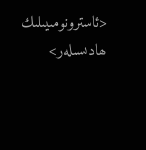<ئاسترونومىيىلىك ھادىسىلەر>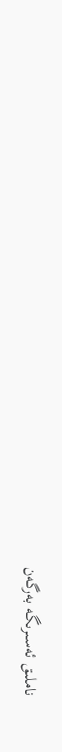ناملىق ئەسىرىگە بەرگەن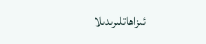ئىزاھاتلىرىدىلا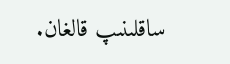ساقلىنىپ قالغان.